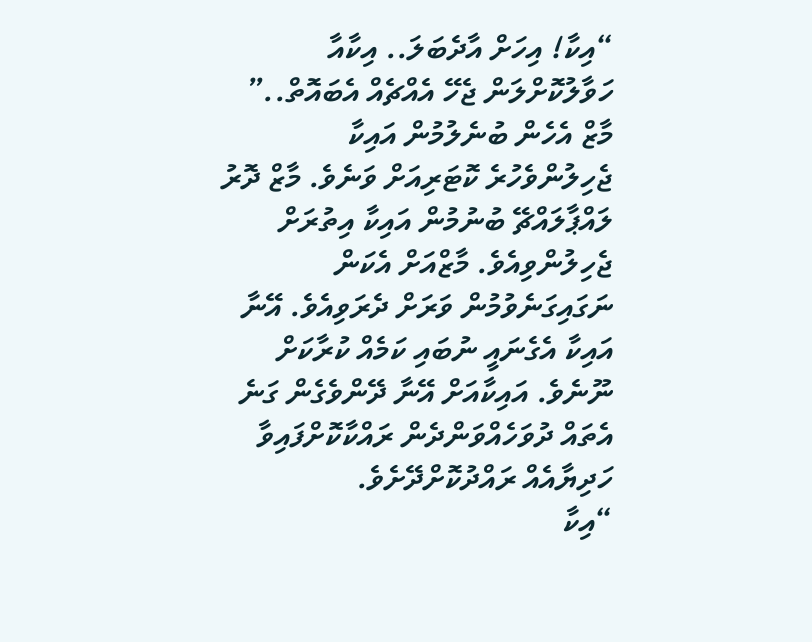“އިކާ! އިހަށް އާދެބަލަ.. އިކާއާ ހަވާލުކޮށްލަން ޖެހޭ އެއްޗެއް އެބައޮތް..” މާޒް އެހެން ބުނެލުމުން އައިކާ ޖެހިލުންވެހުރެ ކޮޓަރިއަށް ވަނެވެ. މާޒް ދޮރު ލައްޕާލައްޗޭ ބުނުމުން އައިކާ އިތުރަށް ޖެހިލުންވިއެވެ. މާޒްއަށް އެކަން ނަގައިގަނެވުމުން ވަރަށް ދެރަވިއެވެ. އޭނާ އައިކާ އެގެނައީ ނުބައި ކަމެއް ކުރާކަށް ނޫނެވެ. އައިކާއަށް އޭނާ ދޭންވެގެން ގަނެ އެތައް ދުވަހެއްވަންދެން ރައްކާކޮށްފައިވާ ހަދިޔާއެއް ރައްދުކޮށްދޭށެވެ.
“އިކާ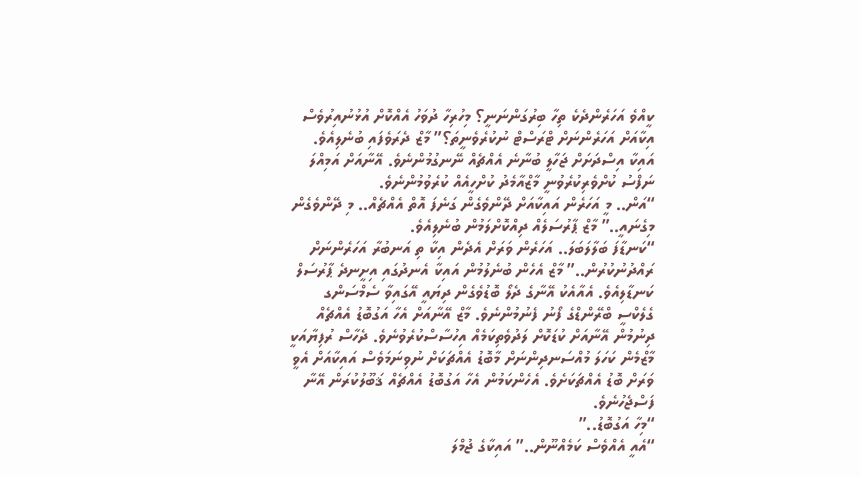ކީއްވެ އަހަރެންދެކެ ތިހާ ބިރުގަންނަނީ؟ މިހުރިހާ ދުވަހު އެއްކޮށް އުޅުނުއިރުވެސް އިކާއަށް އަހަރެންނަށް ޓްރަސްޓް ނުކުރެވެނީތަ؟” މާޒް ދެރަވެފައި ބުނެލިއެވެ. އައިކާ އިސްދަށަށް ޖަހާލީ ބުނާނެ އެއްޗެއް ނޭނގުމުންނެވެ. އޭނާއަށް އަމިއްލަ ނަފްސު ކުށްވެރިކުރެވުނީ މާޒްއާމެދު ކުށްހީއެއް ކުރެވުމުންނެވެ.
“އަން.. މީ އަހަރެން އައިކާއަށް ދޭންވެގެން ގަނެފަ އޮތް އެއްޗެއް.. މި ދޭންވެގެން މިގެނައީ..” މާޒް ޕާރުސަލެއް ދިއްކޮށްލަމުން ބުނެލިއެވެ.
“ކަނޑާފަ ބަލާލަބަލަ.. އަހަރެން ވަރަށް އެދެން އިކާ ތި އަނބުރާ އަހަރެންނަށް ރައްދުނުކުރުން..” މާޒް އެހެން ބުނެލުމުން އައިކާ އެނދުގައި އިށީނދެ ޕާރުސަލް ކަނޑާލިއެވެ. އެއާއެކު އޭނާގެ ދެލޯ ބޮޑުވެގެން ދިޔައީ އޭގައިވާ ސެމްސަންގ ގެލެކްސީ ބްރޭންޑްގެ ފޯނު ފެނުމުންނެވެ. މާޒް އޭނާއަށް އެހާ އަގުބޮޑު އެއްޗެއް ދިނުމުން އޭނާއަށް ކުޑަކޮށް ލަދުވެތިކަމެއް އިހުސާސްކުރެވުނެވެ. ދެހާސް ރުފިޔާއަކީ މާޒްމެން ކަހަލަ މުއްސަނދިންނަށް މާބޮޑު އެއްޗަކަށް ނުވިނަމަވެސް އައިކާއަށް އެވީ ވަރަށް ބޮޑު އެއްޗަކަށެވެ. އެހެންކަމުން އެހާ އަގުބޮޑު އެއްޗެއް ޤަބޫލުކުރަން އޭނާ ފަސްޖެހުނެވެ.
“މިހާ އަގުބޮޑު..”
“އެއީ އެއްވެސް ކަމެއްނޫން..” އައިކާގެ ޖުމްލަ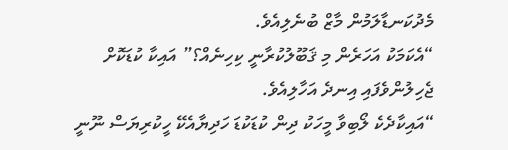މެދުކަނޑާލަމުން މާޒް ބުނެލިއެވެ.
“އެކަމަކު އަހަރެން މި ޤަބޫލުކުރާނީ ކިހިނެއް؟” އައިކާ ކުޑަކޮށް ޖެހިލުންވެފައި އިނދެ އަހާލިއެވެ.
“އައިކާދެކެ ލޯބިވާ މީހަކު ދިން ކުޑަކުޑަ ހަދިޔާއެކޭ ހީކުރިޔަސް ނޫނީ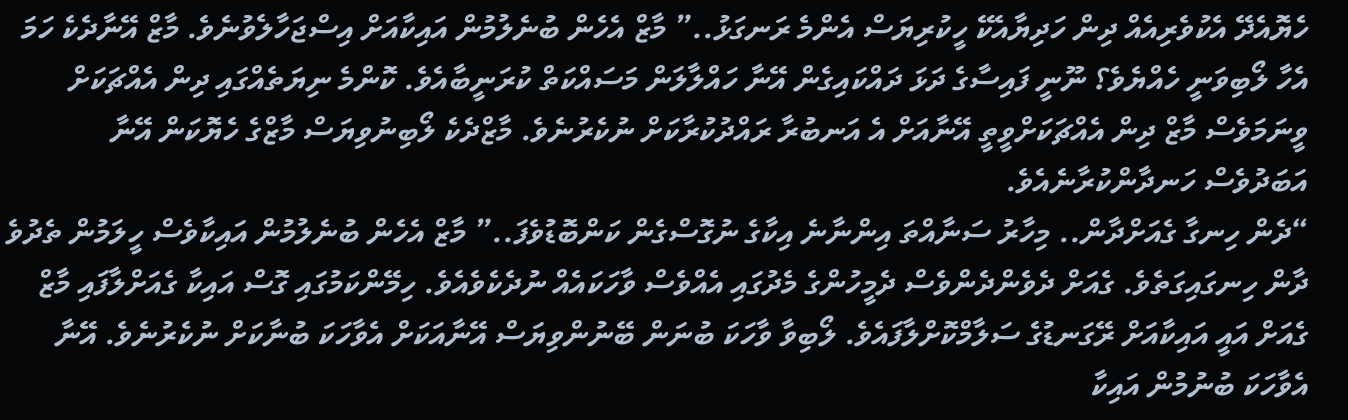ހެޔޮއެދޭ އެކުވެރިއެއް ދިން ހަދިޔާއެކޭ ހީކުރިޔަސް އެންމެ ރަނގަޅު..” މާޒް އެހެން ބުނެލުމުން އައިކާއަށް އިސްޖަހާލެވުނެވެ. މާޒް އޭނާދެކެ ހަމަ އެހާ ލޯބިވަނީ ހެއްޔެވެ؟ ނޫނީ ފައިސާގެ ދަޅަ ދައްކައިގެން އޭނާ ހައްލާލަން މަސައްކަތް ކުރަނީބާއެވެ. ކޮންމެ ނިޔަތެއްގައި ދިން އެއްޗަކަށް ވީނަމަވެސް މާޒް ދިން އެއްޗަކަށްވީތީ އޭނާއަށް އެ އަނބުރާ ރައްދުކުރާކަށް ނުކެރުނެވެ. މާޒްދެކެ ލޯބިނުވިޔަސް މާޒްގެ ހެޔޮކަން އޭނާ އަބަދުވެސް ހަނދާންކުރާނެއެވެ.
“ދެން ހިނގާ ގެއަށްދާން.. މިހާރު ސަނާއްތަ އިންނާނެ އިކާގެ ނުގޮސްގެން ކަންބޮޑުވެފަ..” މާޒް އެހެން ބުނެލުމުން އައިކާވެސް ހީލަމުން ތެދުވެ ދާން ހިނގައިގަތެވެ. ގެއަށް ދެވެންދެންވެސް ދެމީހުންގެ މެދުގައި އެއްވެސް ވާހަކައެއް ނުދެކެވެއެވެ. ހިމޭންކަމުގައި ގޮސް އައިކާ ގެއަށްލާފައި މާޒް ގެއަށް އައީ އައިކާއަށް ރޭގަނޑުގެ ސަލާމްކޮށްލާފައެވެ. ލޯބިވާ ވާހަކަ ބުނަން ބޭނުންވިޔަސް އޭނާއަކަށް އެވާހަކަ ބުނާކަށް ނުކެރުނެވެ. އޭނާ އެވާހަކަ ބުނުމުން އައިކާ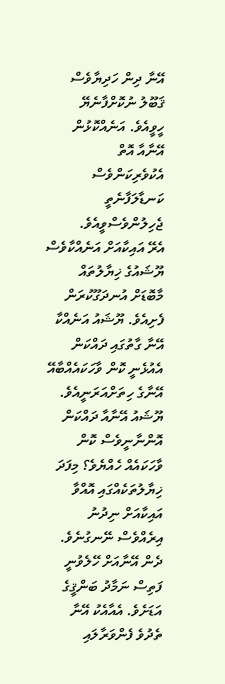އޭނާ ދިން ހަދިޔާވެސް ޤަބޫލު ނުކޮށްފާނެޔޭ ހީވީއެވެ. އަނެއްކޮޅުން އޭނާއާ އޮތް އެކުވެރިކަންވެސް ކަނޑާލަފާނެތީ ޖެހިލުންވެސްވީއެވެ.
އެރޭ އައިކާއަށް އަނެއްކާވެސް ޔޫޝައުގެ ޚިޔާލުތައް މާބޮޑަށް އުނދަގޫކުރަން ފެށިއެވެ. ޔޫޝައު އަނެއްކާ އޭނާ ގާތުގައި ދައްކަން އެއުޅެނީ ކޮން ވާހަކައެއްބާއޭ އޭނާގެ ހިތަށްއަރަނީއެވެ. ޔޫޝައު އޭނާއާ ދައްކަން އޮންނާނީވެސް ކޮން ވާހަކައެއް ހެއްޔެވެ؟ މިފަދަ ޚިޔާލުތަކެއްގައި އޮއްވާ އައިކާއަށް ނިދުނު އިރެއްވެސް ނޭނގުނެވެ. ދެން އޭނާއަށް ހޭލެވުނީ ފަތިސް ނަމާދު ބަންޤީގެ އަޑަށެވެ. އެއާއެކު އޭނާ ތެދުވެ ފެންވަރާލައި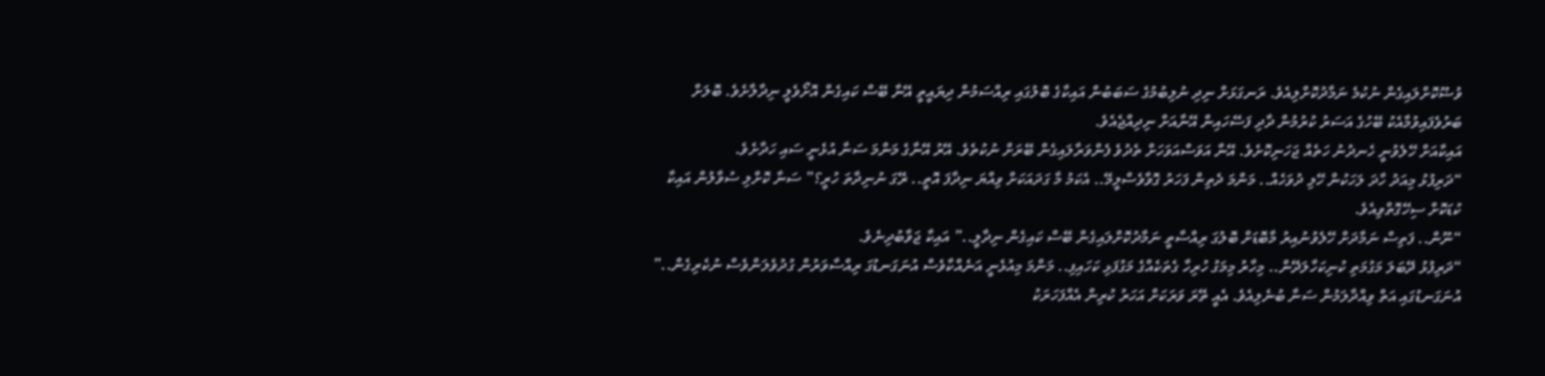ވުޟޫކޮށްލައިގެން ނުކުމެ ނަމާދުކޮށްލިއެވެ. ރަނގަޅަށް ނިދި ނުލިބުމުގެ ސަބަބުން އައިކާގެ ބޮލުގައި ރިއްސަމުން ދިޔައީތީ އޭނާ ބޭސް ކައިގެން އޮށޯވެލީ ނިދާލާށެވެ. ބޮލަށް ބަރުވެފައިވުމާއެކު ބޭހުގެ އަސަރު ކުރުމުން ދާދި ފަސޭހައިން އޭނާއަށް ނިދިއްޖެއެވެ.
އައިކާއަށް ހޭލެވުނީ ހެނދުނު ހަތެއް ޖަހަނިކޮށެވެ. އޭނާ އަވަސްއަވަހަށް ތެދުވެ ފެންވަރާލައިގެން ބޭރަށް ނުކުތެވެ. އޭރު އޭނާގެ މަންމަ ސަނާ އުޅެނީ ސައި ހަދާށެވެ.
“ދަރިފުޅު މިއަދު ހާދަ ލަހަކުން ހޭލި ދުވަހެއް.. މަންމަ ދެތިން ފަހަރު ގޮވާވެސްލީމޭ.. އެކަމު މާ ގަދައަކަށް ވިއްޔަ ނިދާފަ އޮތީ.. ރޭގަ ނުނިދާތަ ހުރީ؟” ސަނާ ކޮށްލި ސުވާލުން އައިކާ ކުޑަކޮށް ސިހޭގޮތްވިއެވެ.
“ނޫން.. ފަތިސް ނަމާދަށް ހޭލެވުނުއިރު މާބޮޑަށް ބޮލުގަ ރިއްސާތީ ނަމާދުކޮށްލައިގެން ބޭސް ކައިގެން ނިދާލީ..” އައިކާ ޖަވާބުދިނެވެ.
“ދަރިފުޅު ދޭބަލަ މަގުމަތި ކުނިކަހާލަދޭން.. މިހާރު މިމަގު ހުރިހާ ގެތަކެއްގެ މަގުފަޅި ކަހައިފި.. މަންމަ މިއުޅެނީ އަނެއްކާވެސް އުނަގަނޑުގަ ރިއްސާވަރުން ގުދުވެލަންވެސް ނުކެރިގެން..” އުނަގަނޑުގައި އަތް ވިއްދާލަމުން ސަނާ ބުނެލިއެވެ. އެއީ ތޭރަ ވަރަކަށް އަހަރު ކުރިން އެއްފަހަރަކު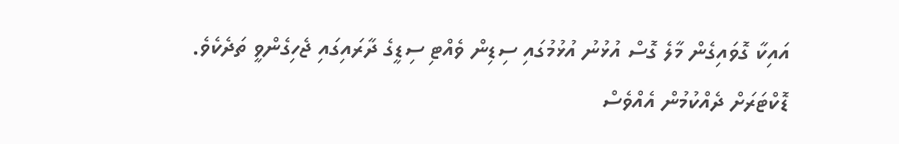އައިކާ ގޮވައިގެން މާލެ ގޮސް އުޅުނު އުޅުމުގައި ސިޑިން ވެއްޓި ސިޑީގެ ދާރައިގައި ޖެހިގެންވީ ތަދެކެވެ. ޑޮކްޓަރަށް ދެއްކުމުން އެއްވެސް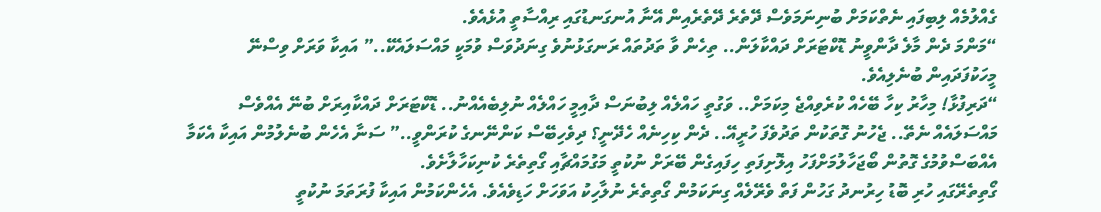ގެއްލުމެއް ލިބިފައި ނެތްކަމަށް ބުނިނަމަވެސް ދޭތެރެ ދޭތެރެއިން އޭނާ އުނގަނޑުގައި ރިއްސާތީ އުޅެއެވެ.
“މަންމަ ދެން މާލެ ދާންވީނު ޑޮކްޓަރަށް ދައްކާލަން.. ތިހެން ވާ ތަދުތައް ރަނގަޅުނުވެ ގިނަދުވަސް ވުމަކީ މައްސަލައެކޭ..” އައިކާ ވަރަށް ވިސްނޭ މީހަކުފަދައިން ބުނެލިއެވެ.
“ދަރިފުޅާ! މިހާރު ކިހާ ބޭހެއް ކުރެވިއްޖެ މިކަމަށް.. ވަގުތީ ހައްލެއް ލިބުނަސް ދާއިމީ ހައްލެއް ނުލިބެއެއްނު.. ޑޮކްޓަރަށް ދައްކާއިރަށް ބުނޭ އެއްވެސް މައްސަލައެއް ނެތޭ.. ޖެހުނު ގޮތަކުން ތަދުވެފަ ހުރީއޭ.. ދެން ކިހިނެއް ހެދޭނީ؟ ދިވެހިބޭސް ކަންނޭނގެ ކުރަންވީ..” ސަނާ އެހެން ބުނެލުމުން އައިކާ އެކަމާ އެއްބަސްވުމުގެ ގޮތުން ބޯޖަހާލުމަށްފަހު އިލޮށިފަތި ހިފައިގެން ބޭރަށް ނުކުތީ މަގުމައްޗާއި ގޯތިތެރެ ކުނިކަހާލާށެވެ.
ގޯތިތެރޭގައި ހުރި ބޮޑު ހިރުނދު ގަހުން ފަތް ވެރޭލެއް ގިނަކަމުން ގޯތިތެރެ ނުލާހިކު އަވަހަށް ހަޑިވެއެވެ. އެހެންކަމުން އައިކާ ފުރަތަމަ ނުކުތީ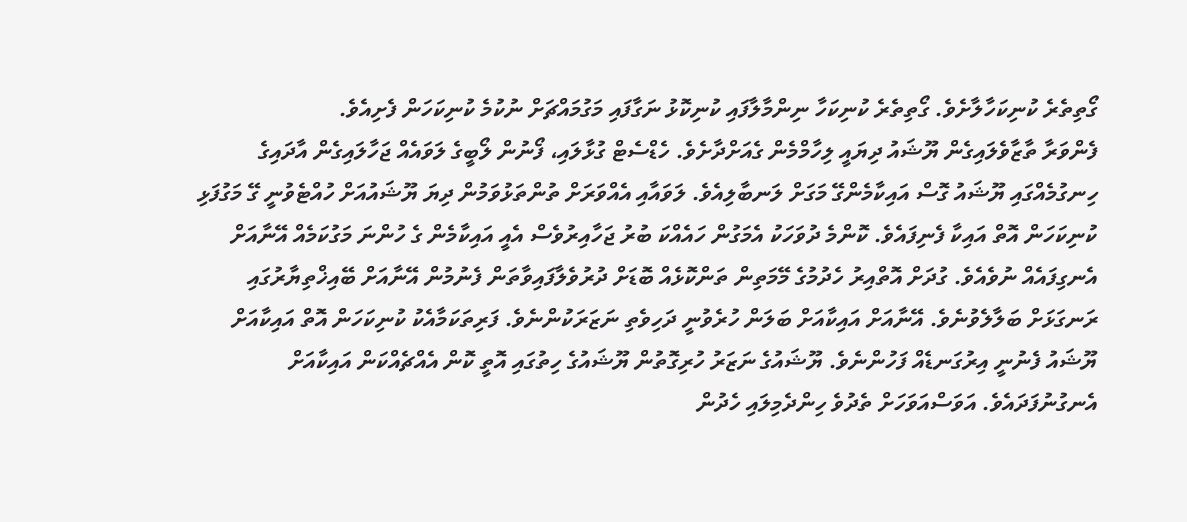ގޯތިތެރެ ކުނިކަހާލާށެވެ. ގޯތިތެރެ ކުނިކަހާ ނިންމާލާފައި ކުނިކޮޅު ނަގާފައި މަގުމައްޗަށް ނުކުމެ ކުނިކަހަން ފެށިއެވެ.
ފެންވަރާ ތާޒާވެލައިގެން ޔޫޝައު ދިޔައީ ލިހާމްމެން ގެއަށްދާށެވެ. ހެޑްސެޓް ގުޅާލައި، ފޯނުން ލޯބީގެ ލަވައެއް ޖަހާލައިގެން އާދައިގެ ހިނގުމެއްގައި ޔޫޝައު ގޮސް އައިކާމެންގޭ މަގަށް ލަނބާލިއެވެ. ލަވައާއި އެއްވަރަށް ތުންތަޅުވަމުން ދިޔަ ޔޫޝައުއަށް ހުއްޓެވުނީ ގޭ މަގުފަޅި ކުނިކަހަން އޮތް އައިކާ ފެނިފައެވެ. ކޮންމެ ދުވަހަކު އެމަގުން ހައެއްކަ ބުރު ޖަހާއިރުވެސް އެއީ އައިކާމެން ގެ ހުންނަ މަގުކަމެއް އޭނާއަށް އެނގިފައެއް ނުވެއެވެ. ގުދަށް އޮތްއިރު ހެދުމުގެ މޭމަތިން ތަންކޮޅެއް ބޮޑަށް ދުރުވެލާފައިވާތަން ފެނުމުން އޭނާއަށް ބޭއިޚްތިޔާރުގައި ރަނގަޅަށް ބަލާލެވުނެވެ. އޭނާއަށް އައިކާއަށް ބަލަން ހުރެވުނީ ދަހިވެތި ނަޒަރަކުންނެވެ. ފަރިތަކަމާއެކު ކުނިކަހަން އޮތް އައިކާއަށް ޔޫޝައު ފެނުނީ އިރުގަނޑެއް ފަހުންނެވެ. ޔޫޝައުގެ ނަޒަރު ހުރިގޮތުން ޔޫޝައުގެ ހިތުގައި އޮތީ ކޮން އެއްޗެއްކަން އައިކާއަށް އެނގުނުފަދައެވެ. އަވަސްއަވަހަށް ތެދުވެ ހިންދެމިލައި ހެދުން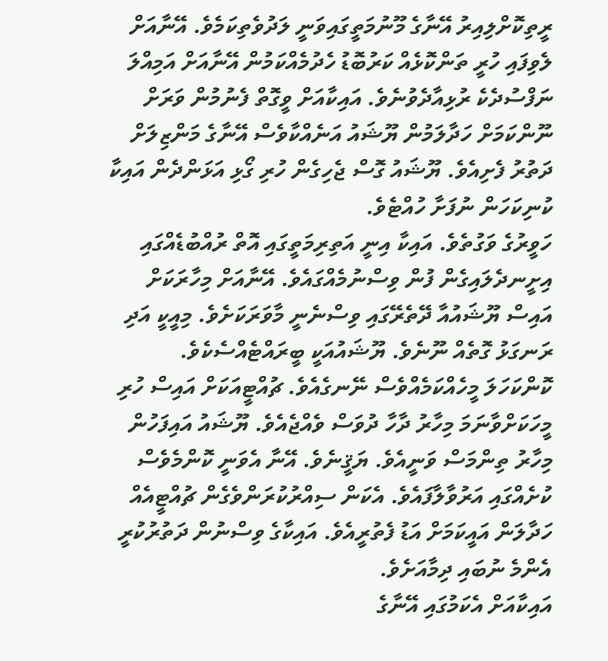ރީތިކޮށްލިއިރު އޭނާގެ މޫނުމަތީގައިވަނީ ލަދުވެތިކަމެވެ. އޭނާއަށް ލެވިފައި ހުރީ ތަންކޮޅެއް ކަރުބޮޑު ހެދުމެއްކަމުން އޭނާއަށް އަމިއްލަ ނަފްސުދެކެ ރުޅިއާދެވުނެވެ. އައިކާއަށް ވީގޮތް ފެނުމުން ވަރަށް ނޫންކަމަށް ހަދާލަމުން ޔޫޝައު އަނެއްކާވެސް އޭނާގެ މަންޒިލަށް ދަތުރު ފެށިއެވެ. ޔޫޝައު ގޮސް ޖެހިގެން ހުރި ގޯޅި އަޅަންދެން އައިކާ ކުނިކަހަން ނުފަށާ ހުއްޓެވެ.
ހަވީރުގެ ވަގުތެވެ. އައިކާ އިނީ އަތިރިމަތީގައި އޮތް ރުއްބުޑެއްގައި އިށީނދެލައިގެން ފުން ވިސްނުމެއްގައެވެ. އޭނާއަށް މިހާރަކަށް އައިސް ޔޫޝައުއާ ދޭތެރޭގައި ވިސްނެނީ މާވަރަކަށެވެ. މިއީކީ އަދި ރަނގަޅު ގޮތެއް ނޫނެވެ. ޔޫޝައުއަކީ ބީރައްޓެއްސެކެވެ. ކޮންކަހަލަ މީހެއްކަމެއްވެސް ނޭނގެއެވެ. ޗުއްޓީއަކަށް އައިސް ހުރި މީހަކަށްވާނަމަ މިހާރު ދާހާ ދުވަސް ވެއްޖެއެވެ. ޔޫޝައު އައިފަހުން މިހާރު ތިންމަސް ވަނީއެވެ. ޔަޤީނެވެ. އޭނާ އެވަނީ ކޮންމެވެސް ކުށެއްގައި އަރުވާލާފައެވެ. އެކަން ސިއްރުކުރަންވެގެން ޗުއްޓީއެއް ހަދާލަން އައީކަމަށް އަޑު ފެތުރީއެވެ. އައިކާގެ ވިސްނުން ދަތުރުކުރީ އެންމެ ނުބައި ދިމާއަށެވެ.
އައިކާއަށް އެކަމުގައި އޭނާގެ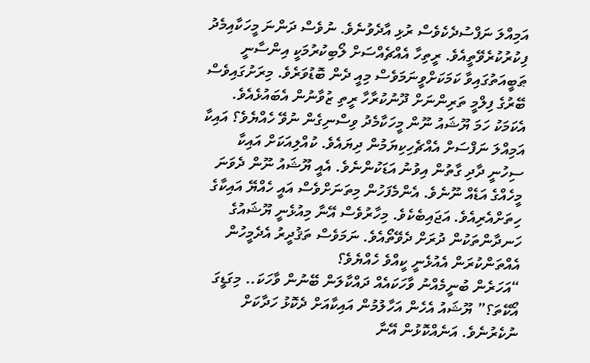އަމިއްލަ ނަފްސުދެކެވެސް ރުޅި އާދެވުނެވެ. ނުވެސް ދަންނަ މީހަކާއިމެދު ފިކުރުކުރެވޭތީއެވެ. ރީތިހާ އެއްޗެއްސަށް ލޯބިކުރުމަކީ އިންސާނީ ޠަބީއަތުގައިވާ ކަމަކަށްވީނަމަވެސް މިއީ ދެން ބޮޑުވަރެވެ. މިރަށުގައިވެސް ބޭރުގެ ފިލްމީ ތަރިންނަށް ދޫނުކުރާހާ ރީތި ޒުވާނުން އެބައުޅެއެވެ. އެކަމަކު ހަމަ ޔޫޝައު ނޫން މީހަކާމެދު ވިސްނިގެން ނުވޭ ހެއްޔެވެ؟ އައިކާ އަމިއްލަ ނަފްސަށް އެއްޗެހިކިޔަމުން ދިޔައެވެ. ކުއްލިއަކަށް އައިކާ ސިހުނީ ދާދި ގާތުން އިވުނު އަޑަކުންނެވެ. އެއީ ޔޫޝައު ނޫން ދެވަނަ މީހެއްގެ އަޑެއް ނޫނެވެ. އެންމެފަހުން މިތަނަށްވެސް އައީ ހެއްޔޭ އައިކާގެ ހިތަށްއެރިއެވެ. އަޖައިބެކެވެ. މިހާރުވެސް އޭނާ މިއުޅެނީ ޔޫޝައުގެ ހަނދާންތަކުން ދުރަށް ދެވޭތޯއެވެ. ނަމަވެސް ތަޤުދީރު އެދެމީހުން އެއްތަންކުރަން އެއުޅެނީ ކީއްވެ ހެއްޔެވެ؟
“އަހަރެން ބުނީމެއްނު ވާހަކައެއް ދައްކާލަން ބޭނުން ވާހަކަ.. މިގަޑީގަ އޯކޭތަ؟” ޔޫޝައު އެހެން އަހާލުމުން އައިކާއަށް ދެކޮޅު ހަދާކަށް ނުކެރުނެވެ. އަނެއްކޮޅުން އޭނާ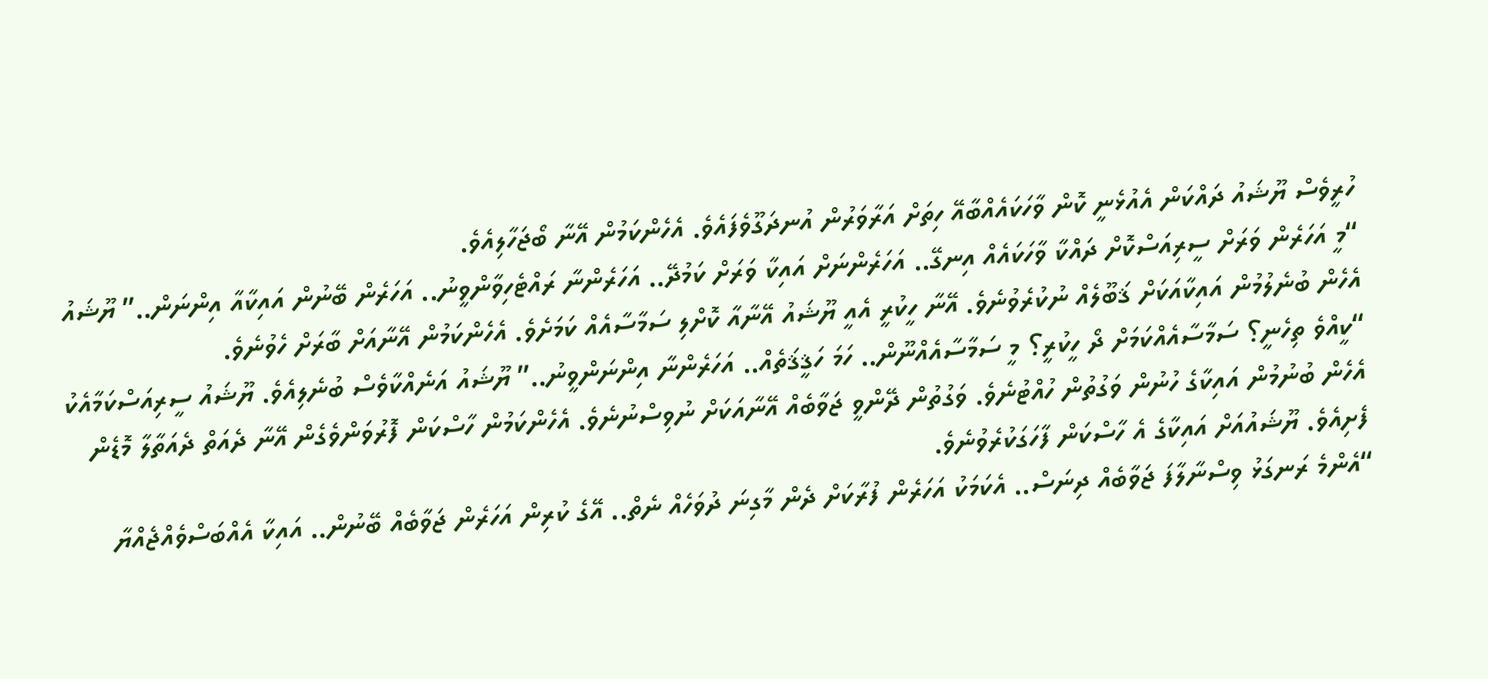ހުރީވެސް ޔޫޝައު ދައްކަން އެއުޅެނީ ކޮން ވާހަކައެއްބާއޭ ހިތަށް އަރާވަރުން އުނދަގޫވެފައެވެ. އެހެންކަމުން އޭނާ ބޯޖަހާލިއެވެ.
“މީ އަހަރެން ވަރަށް ސީރިއަސްކޮށް ދައްކާ ވާހަކައެއް އިނގޭ.. އަހަރެންނަށް އައިކާ ވަރަށް ކަމުދޭ.. އަހަރެންނާ ރައްޓެހިވާންވީނު.. އަހަރެން ބޭނުން އައިކާއާ އިންނަން..” ޔޫޝައު އެހެން ބުނެލުމުން އައިކާއަކަށް ޤަބޫލެއް ނުކުރެވުނެވެ. އޭނާ ހީކުރީ އެއީ ޔޫޝައު އޭނާއާ ކޮށްލި ސަމާސާއެއް ކަމަށެވެ. އެހެންކަމުން އޭނާއަށް ބާރަށް ހެވުނެވެ.
“ކީއްވެ ތިހެނީ؟ ސަމާސާއެއްކަމަށް ދޯ ހީކުރީ؟ މީ ސަމާސާއެއްނޫން.. ހަމަ ހަޤީޤަތެއް.. އަހަރެންނާ އިންނަންވީނު..” ޔޫޝައު އަނެއްކާވެސް ބުނެލިއެވެ. ޔޫޝައު ސީރިއަސްކަމާއެކު އެހެން ބުނުމުން އައިކާގެ ހުނުން ވަގުތުން ހުއްޓުނެވެ. ވަގުތުން ދޭންވީ ޖަވާބެއް އޭނާއަކަށް ނުވިސްނުނެވެ. އެހެންކަމުން ހާސްކަން ފޮރުވަންވެގެން އޭނާ ދެއަތް ދެއަތާލާ މޮޑެން ފެށިއެވެ. ޔޫޝައުއަށް އައިކާގެ އެ ހާސްކަން ފާހަގަކުރެވުނެވެ.
“އެންމެ ރަނގަޅު ވިސްނާލާފަ ޖަވާބެއް ދިނަސް.. އެކަމަކު އަހަރެން ފުރާކަށް ދެން މާގިނަ ދުވަހެއް ނެތް.. އޭގެ ކުރިން އަހަރެން ޖަވާބެއް ބޭނުން.. އައިކާ އެއްބަސްވެއްޖެއްޔާ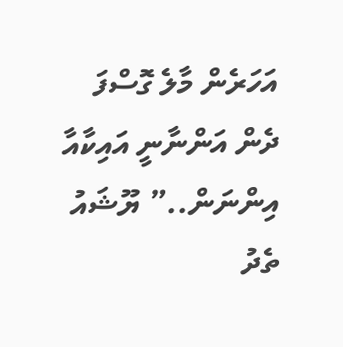އަހަރެން މާލެ ގޮސްފަ ދެން އަންނާނީ އައިކާއާ އިންނަން..” ޔޫޝައު ތެދު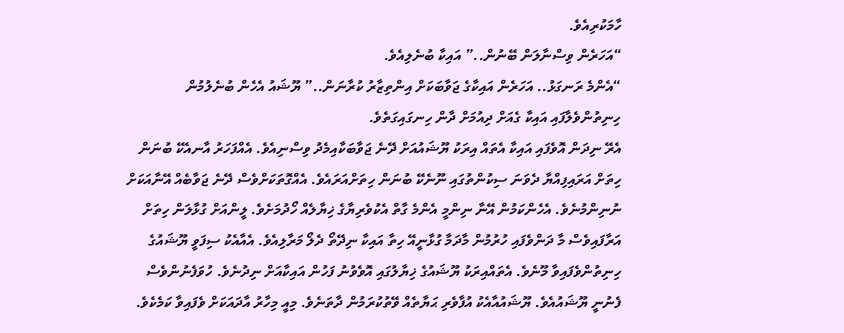ހާމަކުރިއެވެ.
“އަހަރެން ވިސްނާލަން ބޭނުން..” އައިކާ ބުނެލިއެވެ.
“އެންމެ ރަނގަޅު.. އަހަރެން އައިކާގެ ޖަވާބަކަށް އިންތިޒާރު ކުރާނަން..” ޔޫޝައު އެހެން ބުނެލުމުން ހިނިތުންވެލާފައި އައިކާ ގެއަށް ދިއުމަށް ދާން ހިނގައިގަތެވެ.
އެރޭ ނިދަން އޮވެފައި އައިކާ އެތައް އިރަކު ޔޫޝައުއަށް ދޭނެ ޖަވާބަކާއިމެދު ވިސްނިއެވެ. އެއްފަހަރު އާނއެކޭ ބުނަން ހިތަށް އަރައިފިއްޔާ ދެވަނަ ސިކުންތުގައި ނޫނެކޭ ބުނަން ހިތަށްއަރައެވެ. އެއްގޮތަކަށްވެސް ދޭނެ ޖަވާބެއް އޭނާއަކަށް ނުނިންމުނެވެ. އެހެންކަމުން އޭނާ ނިންމީ އެންމެ ގާތް އެކުވެރިޔާގެ ޚިޔާލެއް ހޯދުމަށެވެ. ލީންއަށް ގުޅާލަން ހިތަށް އަރާފައިވެސް މާ ދަންވެފައި ހުރުމުން މާދަމާ ގުޅާނީއޭ ހިތާ އައިކާ ނިދޭތޯ ދެލޯ މަރާލިއެވެ. އެއާއެކު ސިފަވީ ޔޫޝައުގެ ހިނިތުންވެފައިވާ މޫނެވެ. އެތައްއިރަކު ޔޫޝައުގެ ޚިޔާލުގައި އޮވެވުނު ފަހުން އައިކާއަށް ނިދުނެވެ. ހުވަފެނުންވެސް ފެނުނީ ޔޫޝައުއެވެ. ޔޫޝައުއާއެކު އުފާވެރި ޙަޔާތެއް ވޭތުކުރަމުން ދާތަނެވެ. މިއީ މިހާރު އާދައަކަށް ވެފައިވާ ކަމެކެވެ.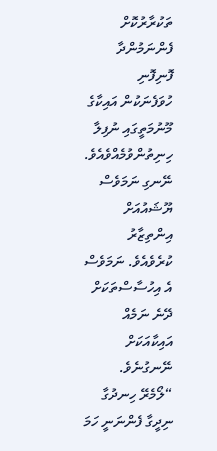ތަކުރާރުކޮށް ފެންނަމުންދާ ފޮނިފޮނި ހުވަފެނަކުން އައިކާގެ މޫނުމަތީގައި ނުފިލާ ހިނިތުންވުމެއްވެއެވެ. ނޭނގި ނަމަވެސް ޔޫޝައުއަށް އިންތިޒާރު ކުރެވެއެވެ. ނަމަވެސް އެ އިހުސާސްތަކަށް ދޭނެ ނަމެއް އައިކާއަކަށް ނޭނގުނެވެ.
“ލޯމެރޭ ހިނދުގާ ނިދީގާ ފެންނަނީ ހަމަ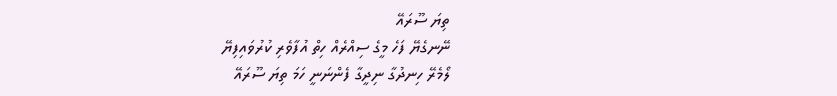ތިޔަ ސޫރައޭ
ނޭނގެޔޭ ފަހެ މީގެ ސިއްރެއް ހިތް އުފާވެރި ކުރުވައިފިޔޭ
ލޯމެރޭ ހިނދުގާ ނިދީގާ ފެންނަނީ ހަމަ ތިޔަ ސޫރައޭ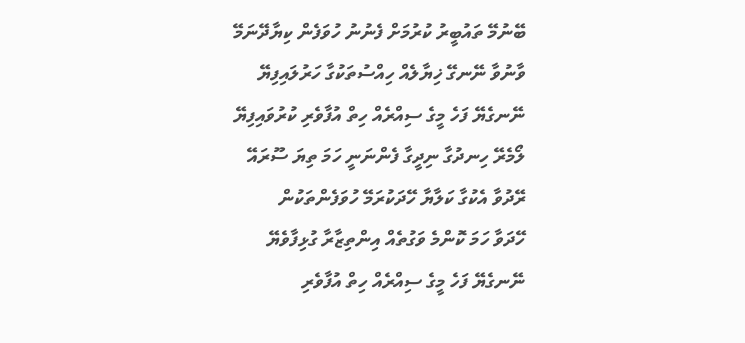ބޭނުމޭ ތައުބީރު ކުރުމަށް ފެނުނު ހުވަފެން ކިޔާދޭނަމޭ
ވާނުވާ ނޭނގޭ ޚިޔާލެއް ހިއްސުތަކުގާ ހަރުލައިފިޔޭ
ނޭނގެޔޭ ފަހެ މީގެ ސިއްރެއް ހިތް އުފާވެރި ކުރުވައިފިޔޭ
ލޯމެރޭ ހިނދުގާ ނިދީގާ ފެންނަނީ ހަމަ ތިޔަ ސޫރައޭ
ރޭދުވާ އެކުގާ ކަލާޔާ ހޭދަކުރަމޭ ހުވަފެންތަކުން
ހޭދަވާ ހަމަ ކޮންމެ ވަގުތެއް އިންތިޒާރާ ގުޅިފާވެޔޭ
ނޭނގެޔޭ ފަހެ މީގެ ސިއްރެއް ހިތް އުފާވެރި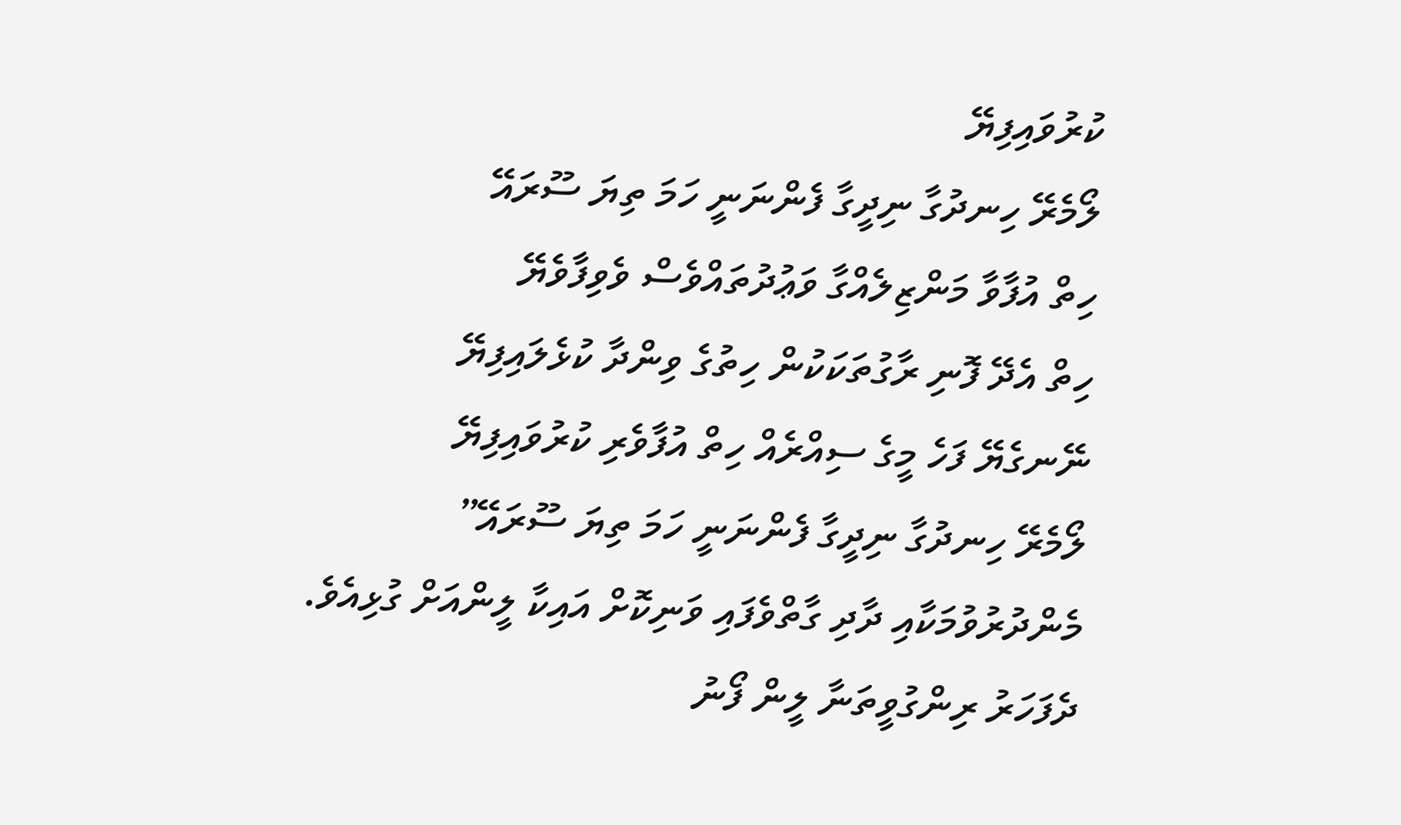ކުރުވައިފިޔޭ
ލޯމެރޭ ހިނދުގާ ނިދީގާ ފެންނަނީ ހަމަ ތިޔަ ސޫރައޭ
ހިތް އުފާވާ މަންޒިލެއްގާ ވަޢުދުތައްވެސް ވެވިފާވެޔޭ
ހިތް އެދޭ ފޮނި ރާގުތަކަކުން ހިތުގެ ވިންދާ ކުޅެލައިފިޔޭ
ނޭނގެޔޭ ފަހެ މީގެ ސިއްރެއް ހިތް އުފާވެރި ކުރުވައިފިޔޭ
ލޯމެރޭ ހިނދުގާ ނިދީގާ ފެންނަނީ ހަމަ ތިޔަ ސޫރައޭ”
މެންދުރުވުމަކާއި ދާދި ގާތްވެފައި ވަނިކޮށް އައިކާ ލީންއަށް ގުޅިއެވެ. ދެފަހަރު ރިންގުވީތަނާ ލީން ފޯނު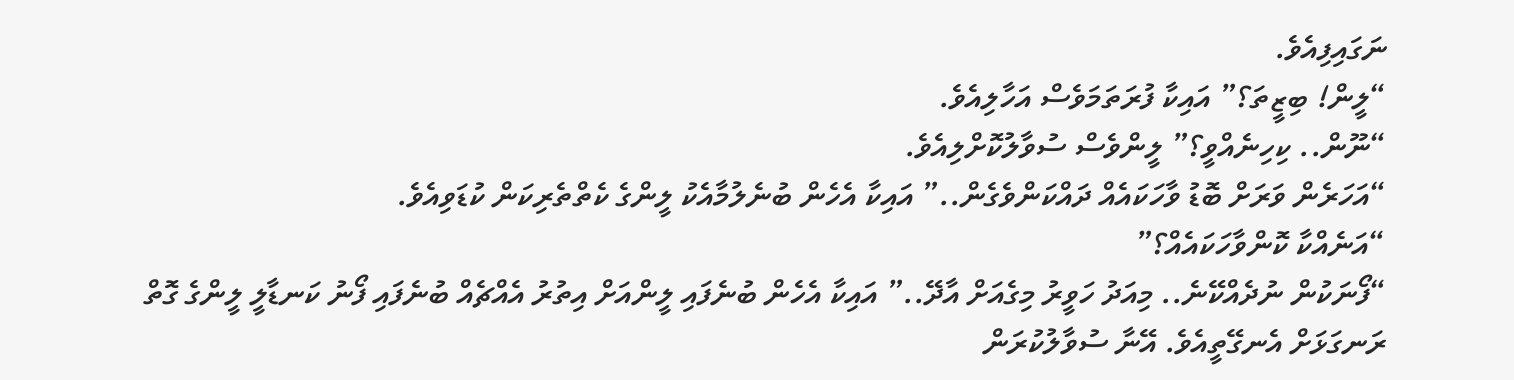ނަގައިފިއެވެ.
“ލީން! ބިޒީތަ؟” އައިކާ ފުރަތަމަވެސް އަހާލިއެވެ.
“ނޫން.. ކިހިނެއްވީ؟” ލީންވެސް ސުވާލުކޮށްލިއެވެ.
“އަހަރެން ވަރަށް ބޮޑު ވާހަކައެއް ދައްކަންވެގެން..” އައިކާ އެހެން ބުނެލުމާއެކު ލީންގެ ކެތްތެރިކަން ކުޑަވިއެވެ.
“އަނެއްކާ ކޮންވާހަކައެއް؟”
“ފޯނަކުން ނުދެއްކޭނެ.. މިއަދު ހަވީރު މިގެއަށް އާދޭ..” އައިކާ އެހެން ބުނެފައި ލީންއަށް އިތުރު އެއްޗެއް ބުނެފައި ފޯނު ކަނޑާލީ ލީންގެ ގޮތް ރަނގަޅަށް އެނގޭތީއެވެ. އޭނާ ސުވާލުކުރަން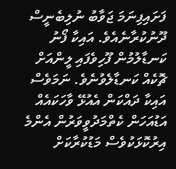ފަށައިފިނަމަ ޖަވާބު ނުލިބެނީސް ދޫނުކުރާނެއެވެ. އައިކާ ފޯނު ކަނޑާލުމުން ފޫހިވެފައި ލީންއަށް ޗޮކެއް ކަނޑާލެވުނެވެ. ނަމަވެސް އައިކާ ދައްކަން އެއުޅޭ ވާހަކައެއް އަޑުއަހަން ކެތްމަދުވީވަރުން އެންމެ އިރުކޮޅަކުވެސް މަޑުކުރާކަށް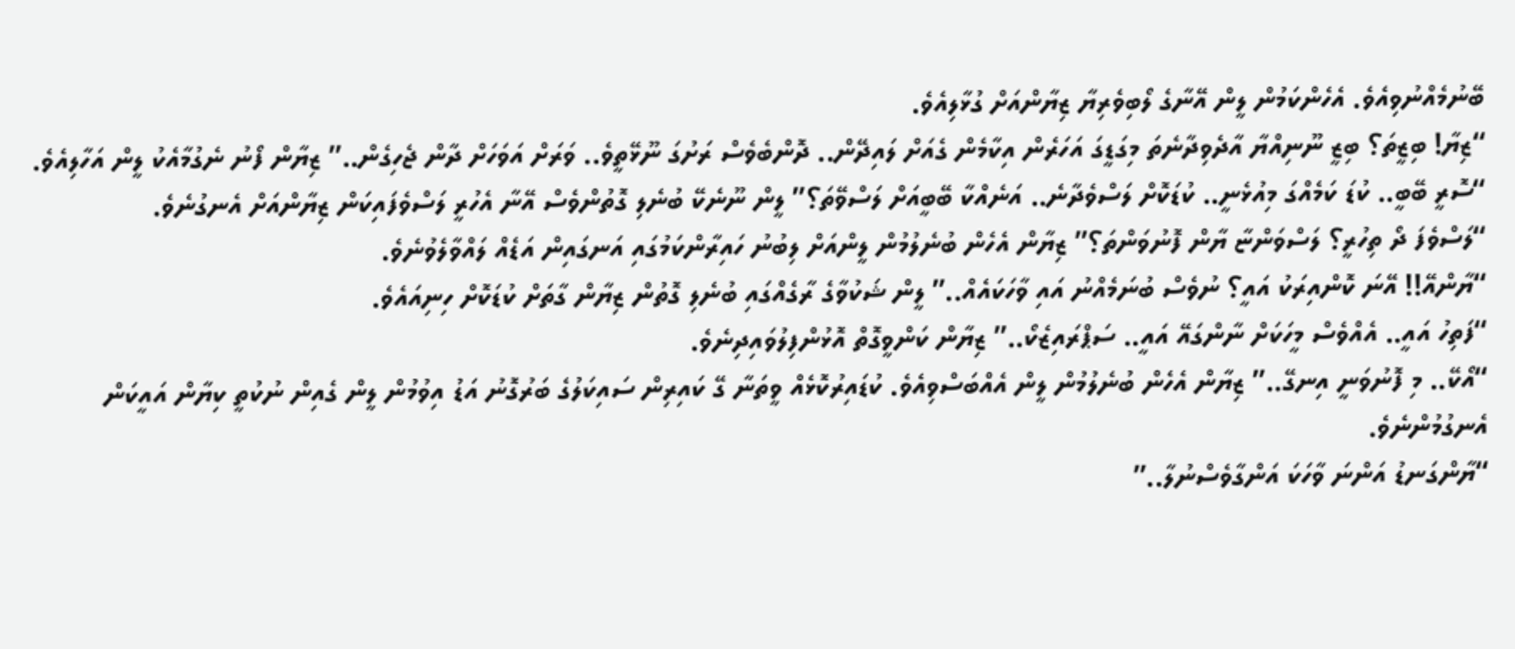ބޭނުމެއްނުވިއެވެ. އެހެންކަމުން ލީން އޭނާގެ ލޯބިވެރިޔާ ޒިޔާންއަށް ގުޅާލިއެވެ.
“ޒިޔާ! ބިޒީތަ؟ ބިޒީ ނޫނިއްޔާ އާދެވިދާނެތަ މިގަޑީގަ އަހަރެން އިކާމެން ގެއަށް ލައިދޭން.. ދޮންބެވެސް ރަށުގަ ނޫޅޭތީވެ.. ވަރަށް އަވަހަށް ދާން ޖެހިގެން..” ޒިޔާން ފޯނު ނެގުމާއެކު ލީން އަހާލިއެވެ.
“ސޮރީ ބޭބީ.. ކުޑަ ކަމެއްގަ މިއުޅެނީ.. ކުޑަކޮށް ލަސްވެދާނެ.. އަނެއްކާ ބޭބީއަށް ލަސްވޭތަ؟” ލީން ނޫނެކޭ ބުނެލި ގޮތުންވެސް އޭނާ އެހުރީ ލަސްވެފައިކަން ޒިޔާންއަށް އެނގުނެވެ.
“ލަސްވެފަ ދޯ ތިހުރީ؟ ލަސްވަންޏާ ޔާން ފޮނުވަންތަ؟” ޒިޔާން އެހެން ބުނެލުމުން ލީންއަށް ލިބުނު ހައިރާންކަމުގައި އަނގައިން އަޑެއް ލައްވާލެވުނެވެ.
“ޔާންއޭ!! އޭނަ ކޮންއިރަކު އައީ؟ ނުވެސް ބުނަމެއްނު އައި ވާހަކައެއް..” ލީން ޝަކުވާގެ ރާގެއްގައި ބުނެލި ގޮތުން ޒިޔާން ގާތަށް ކުޑަކޮށް ހިނިއައެވެ.
“ފަތިހު އައީ.. އެއްވެސް މީހަކަށް ނާންގައޭ އައީ.. ސަޕްރައިޒެކޯ..” ޒިޔާން ކަންވީގޮތް އޮޅުންފިލުވައިދިނެވެ.
“އޯކޭ.. މި ފޮނުވަނީ އިނގޭ..” ޒިޔާން އެހެން ބުނެލުމުން ލީން އެއްބަސްވިއެވެ. ކުޑައިރުކޮޅެއް ވީތަނާ ގޭ ކައިރިން ސައިކަލުގެ ބަރުގޮނު އަޑު އިވުމުން ލީން ގެއިން ނުކުތީ ކިޔާން އައީކަން އެނގުމުންނެވެ.
“ޔާންގަނޑު އަންނަ ވާހަކަ އަންގާވެސްނުލާ..”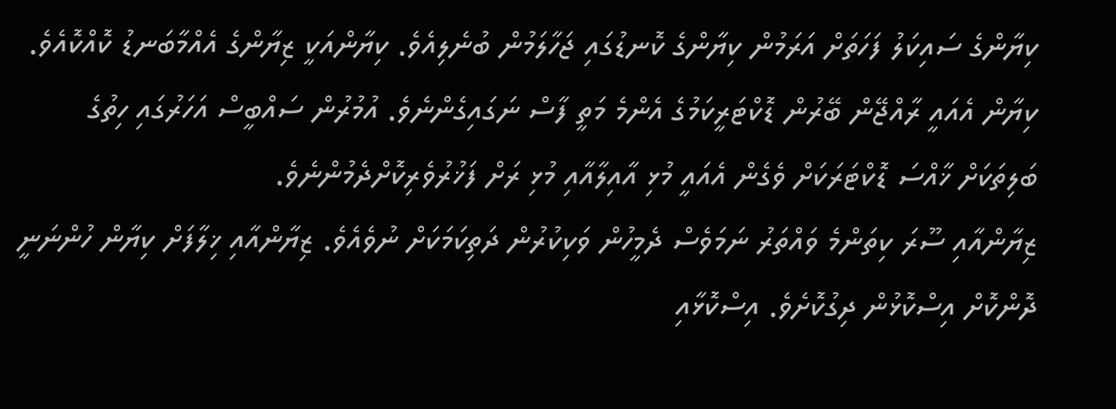ކިޔާންގެ ސައިކަލު ފަހަތަށް އަރަމުން ކިޔާންގެ ކޮނޑުގައި ޖަހާލަމުން ބުނެލިއެވެ. ކިޔާންއަކީ ޒިޔާންގެ އެއްމާބަނޑު ކޮއްކޮއެވެ. ކިޔާން އެއައީ ރާއްޖޭން ބޭރުން ޑޮކްޓަރީކަމުގެ އެންމެ މަތީ ފާސް ނަގައިގެންނެވެ. އުމުރުން ސައްބީސް އަހަރުގައި ހިތުގެ ބަލިތަކަށް ޚާއްސަ ޑޮކްޓަރަކަށް ވެގެން އެއައީ މުޅި އާއިލާއާއި މުޅި ރަށް ފަޚުރުވެރިކޮށްދެމުންނެވެ.
ޒިޔާންއާއި ސޫރަ ކިތަންމެ ވައްތަރު ނަމަވެސް ދެމީހުން ވަކިކުރުން ދަތިކަމަކަށް ނުވެއެވެ. ޒިޔާންއާއި ޚިލާފަށް ކިޔާން ހުންނަނީ ދޮންކޮށް އިސްކޮޅުން ދިގުކޮށެވެ. އިސްކޮޅާއި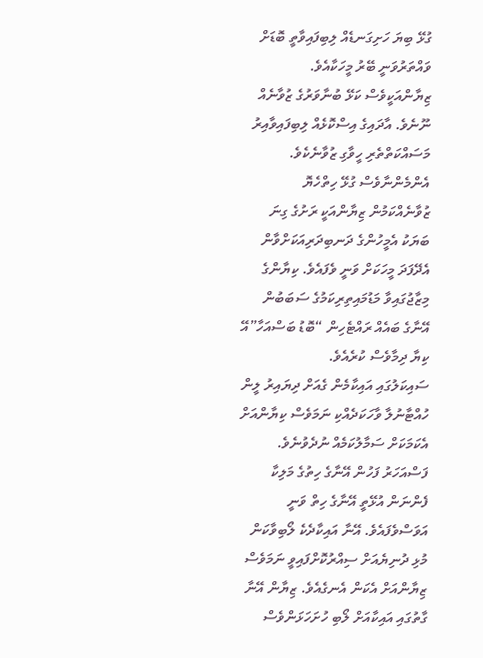ގުޅޭ ބިޔަ ހަށިގަނޑެއް ލިބިފައިވާތީ ބޮޑަށް ވައްތަރުވަނީ ބޭރު މީހަކާއެވެ. ޒިޔާންއަކީވެސް ކަޅޭ ބުނާވަރުގެ ޒުވާނެއް ނޫނެވެ. އާދައިގެ އިސްކޮޅެއް ލިބިފައިވާއިރު މަސައްކަތްތެރި ހީވާގި ޒުވާނެކެވެ. އެންމެންނާވެސް ގުޅޭ ހިތްހެޔޮ ޒުވާނެއްކަމުން ޒިޔާންއަކީ ރަށުގެ ގިނަ ބަޔަކު އެމީހުންގެ ދަނބިދަރިއަކަށްވާން އެދޭފަދަ މީހަކަށް ވަނީ ވެފައެވެ. ކިޔާންގެ މިޒާޖުގައިވާ މަޑުމައިތިރިކަމުގެ ސަބަބުން އޭނާގެ ބައެއް ރައްޓެހިން “ބޮޑު ބަސްއަހާ”އޭ ކިޔާ ދިމާވެސް ކުރެއެވެ.
ސައިކަލުގައި އައިކާމެން ގެއަށް ދިޔައިރު ލީން ހުއްޓާނުލާ ވާހަކަދެއްކި ނަމަވެސް ކިޔާންއަށް އެކަމަކަށް ސަމާލުކަމެއް ނުދެވުނެވެ. ފަސްއަހަރު ފަހުން އޭނާގެ ހިތުގެ މަލިކާ ފެންނަން އުޅޭތީ އޭނާގެ ހިތް ވަނީ އަވަސްވެފައެވެ. އޭނާ އައިކާދެކެ ލޯބިވާކަން މުޅި ދުނިޔެއަށް ސިއްރުކޮށްފައިވީ ނަމަވެސް ޒިޔާންއަށް އެކަން އެނގެއެވެ. ޒިޔާން އޭނާ ގާތުގައި އައިކާއަށް ލޯބި ހުށަހަޅަންވެސް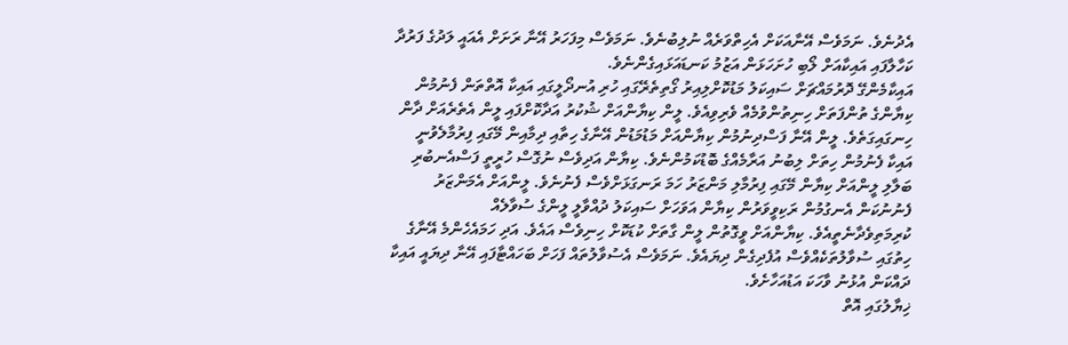އެދުނެވެ. ނަމަވެސް އޭނާއަކަށް އެހިތްވަރެއް ނުލިބުނެވެ. ނަމަވެސް މިފަހަރު އޭނާ ރަށަށް އެއައީ ލަދުގެ ފަރުދާ ކަހާލާފައި އައިކާއަށް ލޯބި ހުށަހަޅަން އަޒުމު ކަނޑައަޅައިގެންނެވެ.
އައިކާމެންގޭ ދޮރުމައްޗަށް ސައިކަލު މަޑުކޮށްލިއިރު ގޯތިތެރޭގައި ހުރި އުނދޯލީގައި އައިކާ އޮތްތަން ފެނުމުން ކިޔާންގެ ތުންފަތަށް ހިނިތުންވުމެއް ވެރިވިއެވެ. ލީން ކިޔާންއަށް ޝުކުރު އަދާކޮށްފައި ލީން އެތެރެއަށް ދާން ހިނގައިގަތެވެ. ލީން އޭނާ ފަސްދިނުމުން ކިޔާންއަށް މަޑުމަޑުން އޭނާގެ ހިތާއި ދިމާއިން މޭގައި ފިރުމާލެވުނީ އައިކާ ފެނުމުން ހިތަށް ލިބުނު އަރާމެއްގެ ބޮޑުކަމުންނެވެ. ކިޔާން އަދިވެސް ނުގޮސް ހުރީތީ ފަސްއެނބުރި ބަލާލި ލީންއަށް ކިޔާން މޭގައި ފިރުމާލި މަންޒަރު ހަމަ ރަނގަޅަށްވެސް ފެނުނެވެ. ލީންއަށް އެމަންޒަރު ފެނުނުކަން އެނގުމުން ރަކިވީވަރުން ކިޔާން އަވަހަށް ސައިކަލު ދުއްވާލީ ލީންގެ ސުވާލެއް ކުރިމަތިވެދާނެތީއެވެ. ކިޔާންއަށް ވީގޮތުން ލީން ގާތަށް ކުޑަކޮށް ހިނިވެސް އައެވެ. އަދި ހަމައެހެންމެ އޭނާގެ ހިތުގައި ސުވާލުތަކެއްވެސް އުފެދިގެން ދިޔައެވެ. ނަމަވެސް އެސުވާލުތައް ފަހަށް ބަހައްޓާފައި އޭނާ ދިޔައީ އައިކާ ދައްކަން އުޅުނު ވާހަކަ އަޑުއަހާށެވެ.
ޚިޔާލުގައި އޮތް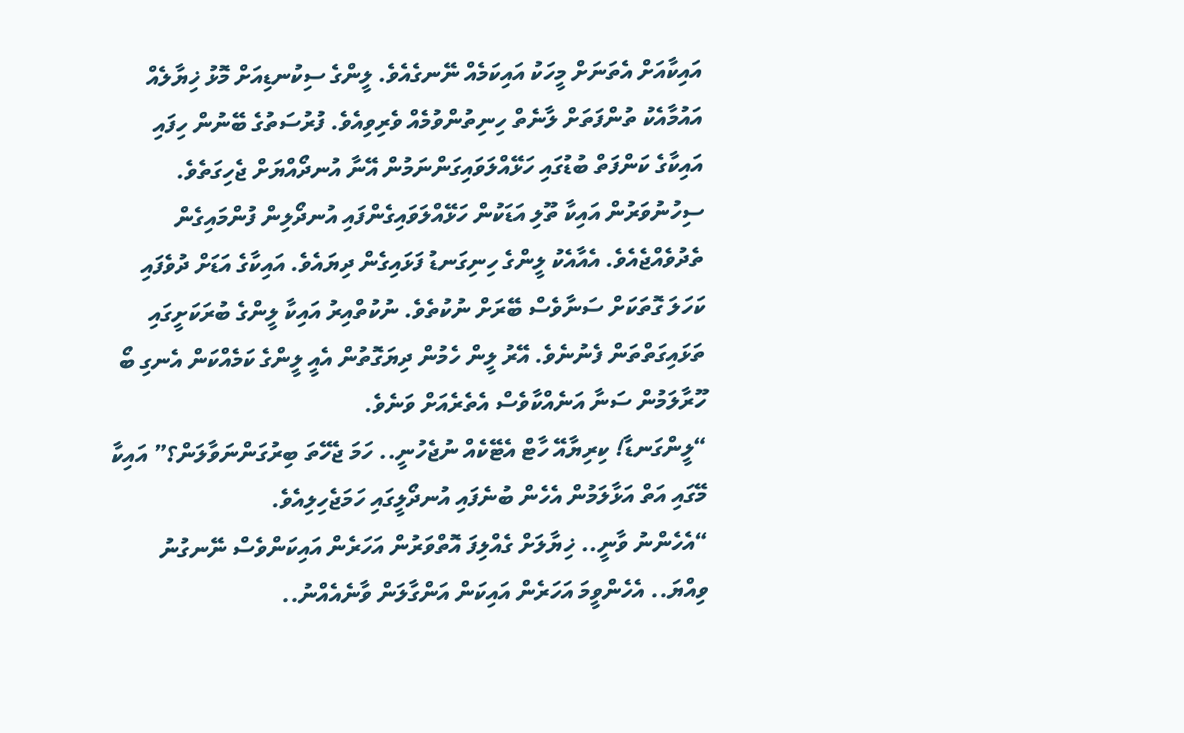އައިކާއަށް އެތަނަށް މީހަކު އައިކަމެއް ނޭނގެއެވެ. ލީންގެ ސިކުނޑިއަށް މޮޅު ޚިޔާލެއް އައުމާއެކު ތުންފަތަށް ލާނެތް ހިނިތުންވުމެއް ވެރިވިއެވެ. ފުރުސަތުގެ ބޭނުން ހިފައި އައިކާގެ ކަންފަތް ބުޑުގައި ހަޅޭއްލަވައިގަންނަމުން އޭނާ އުނދޯއްޔަށް ޖެހިގަތެވެ. ސިހުނުވަރުން އައިކާ ތޫލި އަޑަކުން ހަޅޭއްލަވައިގެންފައި އުނދޯލިން ފުންމައިގެން ތެދުވެއްޖެއެވެ. އެއާއެކު ލީންގެ ހިނިގަނޑު ފަޅައިގެން ދިޔައެވެ. އައިކާގެ އަޑަށް ދުވެފައި ކަހަލަ ގޮތަކަށް ސަނާވެސް ބޭރަށް ނުކުތެވެ. ނުކުތްއިރު އައިކާ ލީންގެ ބުރަކަށީގައި ތަޅައިގަތްތަން ފެނުނެވެ. އޭރު ލީން ހެމުން ދިޔަގޮތުން އެއީ ލީންގެ ކަމެއްކަން އެނގި ބޯ ހޫރާލަމުން ސަނާ އަނެއްކާވެސް އެތެރެއަށް ވަނެވެ.
“ލީންގަނޑާ! ކިރިޔާއޭ ހާޓް އެޓޭކެއް ނުޖެހުނީ.. ހަމަ ޖެހޭތަ ބިރުގަންނަވާލަން؟” އައިކާ މޭގައި އަތް އަޅާލަމުން އެހެން ބުނެފައި އުނދޯލީގައި ހަމަޖެހިލިއެވެ.
“އެހެންނު ވާނީ.. ޚިޔާލަށް ގެއްލިފަ އޮތްވަރުން އަހަރެން އައިކަންވެސް ނޭނގުނު ވިއްޔަ.. އެހެންވީމަ އަހަރެން އައިކަން އަންގާލަން ވާނެއެއްނު..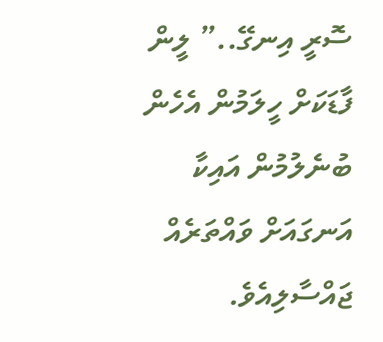ސޮރީ އިނގޭ..” ލީން ފާޑަކަށް ހީލަމުން އެހެން ބުނެލުމުން އައިކާ އަނގައަށް ވައްތަރެއް ޖައްސާލިއެވެ.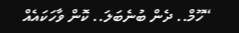“ހޫމް.. ދެން ބުނެބަލަ.. ކޮން ވާހަކައެއް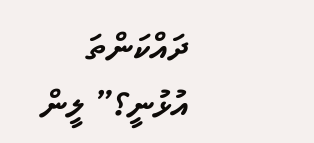ދައްކަންތަ އުޅުނީ؟” ލީން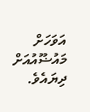އަވަހަށް މައުޟޫއުއަށް ދިޔައެވެ.